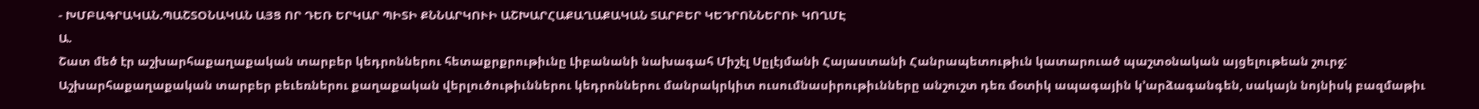- ԽՄԲԱԳՐԱԿԱՆ.ՊԱՇՏՕՆԱԿԱՆ ԱՅՑ ՈՐ ԴԵՌ ԵՐԿԱՐ ՊԻՏԻ ՔՆՆԱՐԿՈՒԻ ԱՇԽԱՐՀԱՔԱՂԱՔԱԿԱՆ ՏԱՐԲԵՐ ԿԵԴՐՈՆՆԵՐՈՒ ԿՈՂՄԷ
Ա.
Շատ մեծ էր աշխարհաքաղաքական տարբեր կեդրոններու հետաքրքրութիւնը Լիբանանի նախագահ Միշէլ Սըլէյմանի Հայաստանի Հանրապետութիւն կատարուած պաշտօնական այցելութեան շուրջ: Աշխարհաքաղաքական տարբեր բեւեռներու քաղաքական վերլուծութիւններու կեդրոններու մանրակրկիտ ուսումնասիրութիւնները անշուշտ դեռ մօտիկ ապագային կ’արձագանգեն, սակայն նոյնիսկ բազմաթիւ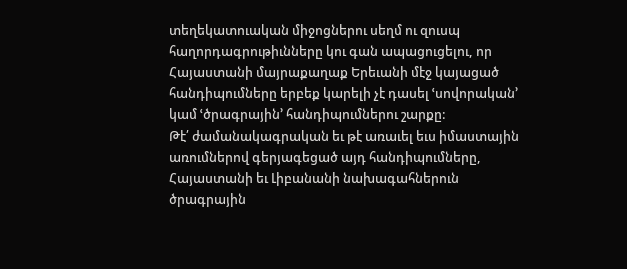տեղեկատուական միջոցներու սեղմ ու զուսպ հաղորդագրութիւնները կու գան ապացուցելու, որ Հայաստանի մայրաքաղաք Երեւանի մէջ կայացած հանդիպումները երբեք կարելի չէ դասել ՙսովորական՚ կամ ՙծրագրային՚ հանդիպումներու շարքը:
Թէ՛ ժամանակագրական եւ թէ առաւել եւս իմաստային առումներով գերյագեցած այդ հանդիպումները, Հայաստանի եւ Լիբանանի նախագահներուն ծրագրային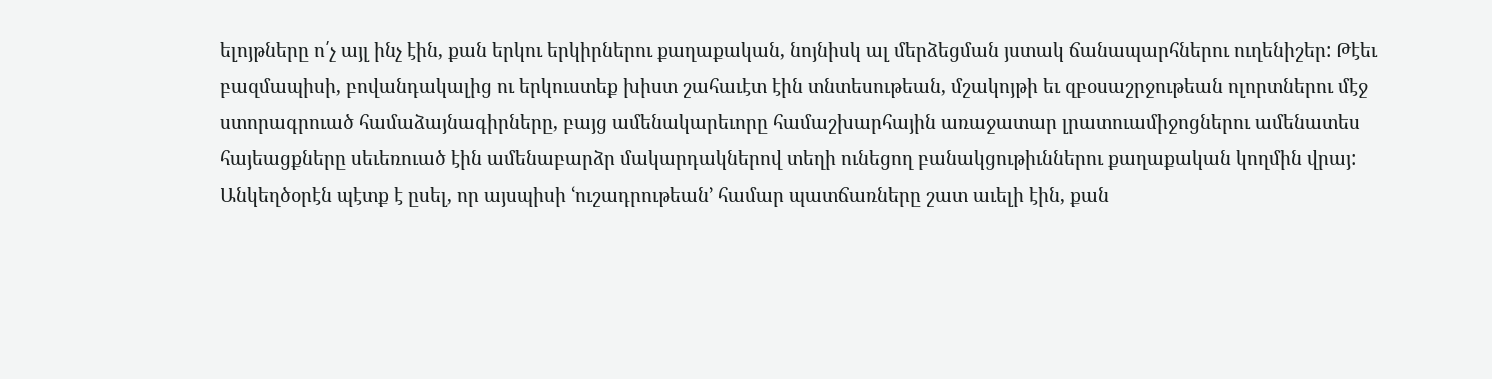ելոյթները ո՛չ այլ ինչ էին, քան երկու երկիրներու քաղաքական, նոյնիսկ ալ մերձեցման յստակ ճանապարհներու ուղենիշեր: Թէեւ բազմապիսի, բովանդակալից ու երկուստեք խիստ շահաւէտ էին տնտեսութեան, մշակոյթի եւ զբօսաշրջութեան ոլորտներու մէջ ստորագրուած համաձայնագիրները, բայց ամենակարեւորը համաշխարհային առաջատար լրատուամիջոցներու ամենատես հայեացքները սեւեռուած էին ամենաբարձր մակարդակներով տեղի ունեցող բանակցութիւններու քաղաքական կողմին վրայ:
Անկեղծօրէն պէտք է ըսել, որ այսպիսի ՙուշադրութեան՚ համար պատճառները շատ աւելի էին, քան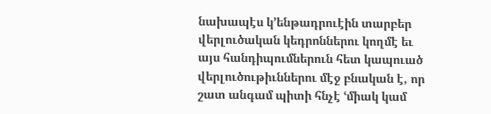նախապէս կ’ենթադրուէին տարբեր վերլուծական կեդրոններու կողմէ եւ այս հանդիպումներուն հետ կապուած վերլուծութիւններու մէջ բնական է, որ շատ անգամ պիտի հնչէ ՙմիակ կամ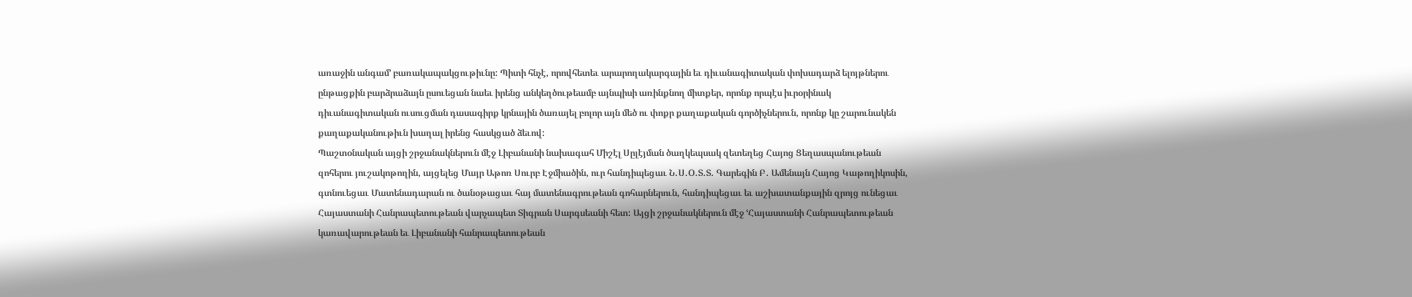առաջին անգամ՚ բառակապակցութիւնը: Պիտի հնչէ, որովհետեւ արարողակարգային եւ դիւանագիտական փոխադարձ ելոյթներու ընթացքին բարձրաձայն ըսուեցան նաեւ իրենց անկեղծութեամբ այնպիսի առինքնող միտքեր, որոնք որպէս իւրօրինակ դիւանագիտական ուսուցման դասագիրք կրնային ծառայել բոլոր այն մեծ ու փոքր քաղաքական գործիչներուն, որոնք կը շարունակեն քաղաքականութիւն խաղալ իրենց հասկցած ձեւով:
Պաշտօնական այցի շրջանակներուն մէջ Լիբանանի նախագահ Միշէլ Սըլէյման ծաղկեպսակ զետեղեց Հայոց Ցեղասպանութեան զոհերու յուշակոթողին, այցելեց Մայր Աթոռ Սուրբ Էջմիածին, ուր հանդիպեցաւ Ն.Ս.Օ.Տ.Տ. Գարեգին Բ. Ամենայն Հայոց Կաթողիկոսին, գտնուեցաւ Մատենադարան ու ծանօթացաւ հայ մատենագրութեան գոհարներուն, հանդիպեցաւ եւ աշխատանքային զրոյց ունեցաւ Հայաստանի Հանրապետութեան վարչապետ Տիգրան Սարգսեանի հետ: Այցի շրջանակներուն մէջ ՙՀայաստանի Հանրապետութեան կառավարութեան եւ Լիբանանի հանրապետութեան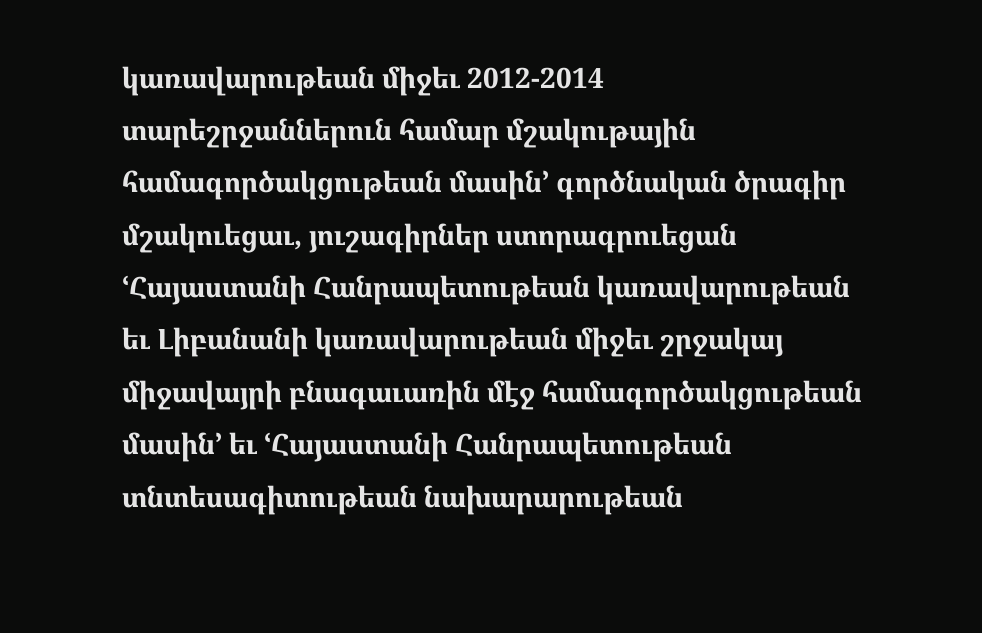կառավարութեան միջեւ 2012-2014 տարեշրջաններուն համար մշակութային համագործակցութեան մասին՚ գործնական ծրագիր մշակուեցաւ, յուշագիրներ ստորագրուեցան ՙՀայաստանի Հանրապետութեան կառավարութեան եւ Լիբանանի կառավարութեան միջեւ շրջակայ միջավայրի բնագաւառին մէջ համագործակցութեան մասին՚ եւ ՙՀայաստանի Հանրապետութեան տնտեսագիտութեան նախարարութեան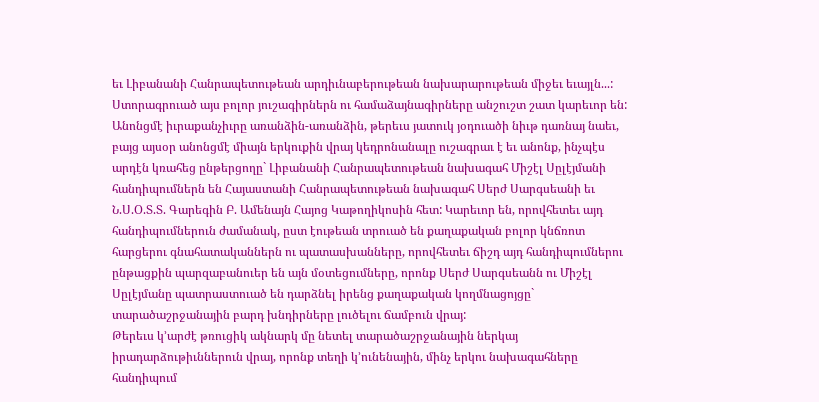եւ Լիբանանի Հանրապետութեան արդիւնաբերութեան նախարարութեան միջեւ եւայլն...:
Ստորագրուած այս բոլոր յուշագիրներն ու համաձայնագիրները անշուշտ շատ կարեւոր են: Անոնցմէ իւրաքանչիւրը առանձին-առանձին, թերեւս յատուկ յօդուածի նիւթ դառնայ նաեւ, բայց այսօր անոնցմէ միայն երկուքին վրայ կեդրոնանալը ուշագրաւ է եւ անոնք, ինչպէս արդէն կռահեց ընթերցողը` Լիբանանի Հանրապետութեան նախագահ Միշէլ Սըլէյմանի հանդիպումներն են Հայաստանի Հանրապետութեան նախագահ Սերժ Սարգսեանի եւ Ն.Ս.Օ.Տ.Տ. Գարեգին Բ. Ամենայն Հայոց Կաթողիկոսին հետ: Կարեւոր են, որովհետեւ այդ հանդիպումներուն ժամանակ, ըստ էութեան տրուած են քաղաքական բոլոր կնճռոտ հարցերու գնահատականներն ու պատասխանները, որովհետեւ ճիշդ այդ հանդիպումներու ընթացքին պարզաբանուեր են այն մօտեցումները, որոնք Սերժ Սարգսեանն ու Միշէլ Սըլէյմանը պատրաստուած են դարձնել իրենց քաղաքական կողմնացոյցը` տարածաշրջանային բարդ խնդիրները լուծելու ճամբուն վրայ:
Թերեւս կ’արժէ թռուցիկ ակնարկ մը նետել տարածաշրջանային ներկայ իրադարձութիւններուն վրայ, որոնք տեղի կ’ունենային, մինչ երկու նախագահները հանդիպում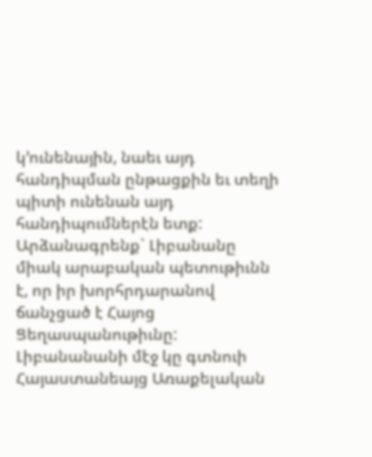կ’ունենային, նաեւ այդ հանդիպման ընթացքին եւ տեղի պիտի ունենան այդ հանդիպումներէն ետք:
Արձանագրենք` Լիբանանը միակ արաբական պետութիւնն է, որ իր խորհրդարանով ճանչցած է Հայոց Ցեղասպանութիւնը:
Լիբանանանի մէջ կը գտնուի Հայաստանեայց Առաքելական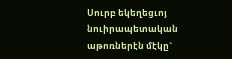Սուրբ եկեղեցւոյ նուիրապետական աթոռներէն մէկը`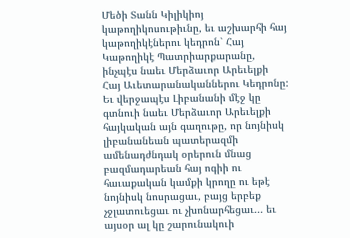Մեծի Տանն Կիլիկիոյ կաթողիկոսութիւնը, եւ աշխարհի հայ կաթողիկէներու կեդրոն` Հայ Կաթողիկէ Պատրիարքարանը, ինչպէս նաեւ Մերձաւոր Արեւելքի Հայ Աւետարանականներու Կեդրոնը:
Եւ վերջապէս Լիբանանի մէջ կը գտնուի նաեւ Մերձաւոր Արեւելքի հայկական այն գաղութը, որ նոյնիսկ լիբանանեան պատերազմի ամենադժնդակ օրերուն մնաց բազմադարեան հայ ոգիի ու հաւաքական կամքի կրողը ու եթէ նոյնիսկ նոսրացաւ, բայց երբեք չջլատուեցաւ ու չխոնարհեցաւ... եւ այսօր ալ կը շարունակուի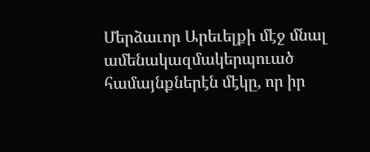Մերձաւոր Արեւելքի մէջ մնալ ամենակազմակերպուած համայնքներէն մէկը, որ իր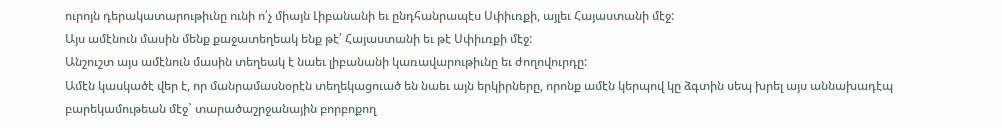ուրոյն դերակատարութիւնը ունի ո՛չ միայն Լիբանանի եւ ընդհանրապէս Սփիւռքի, այլեւ Հայաստանի մէջ:
Այս ամէնուն մասին մենք քաջատեղեակ ենք թէ՛ Հայաստանի եւ թէ Սփիւռքի մէջ:
Անշուշտ այս ամէնուն մասին տեղեակ է նաեւ լիբանանի կառավարութիւնը եւ ժողովուրդը:
Ամէն կասկածէ վեր է, որ մանրամասնօրէն տեղեկացուած են նաեւ այն երկիրները, որոնք ամէն կերպով կը ձգտին սեպ խրել այս աննախադէպ բարեկամութեան մէջ` տարածաշրջանային բորբոքող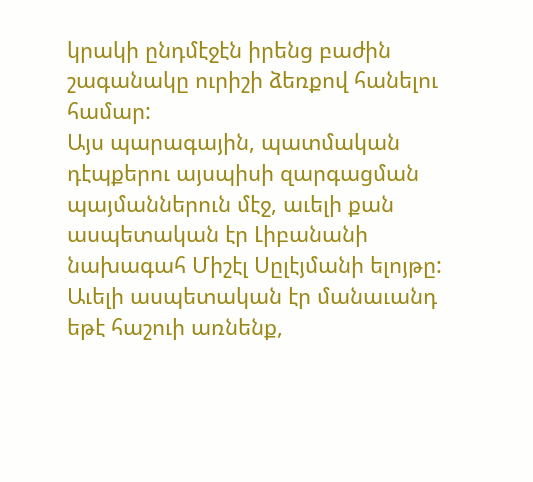կրակի ընդմէջէն իրենց բաժին շագանակը ուրիշի ձեռքով հանելու համար:
Այս պարագային, պատմական դէպքերու այսպիսի զարգացման պայմաններուն մէջ, աւելի քան ասպետական էր Լիբանանի նախագահ Միշէլ Սըլէյմանի ելոյթը: Աւելի ասպետական էր մանաւանդ եթէ հաշուի առնենք,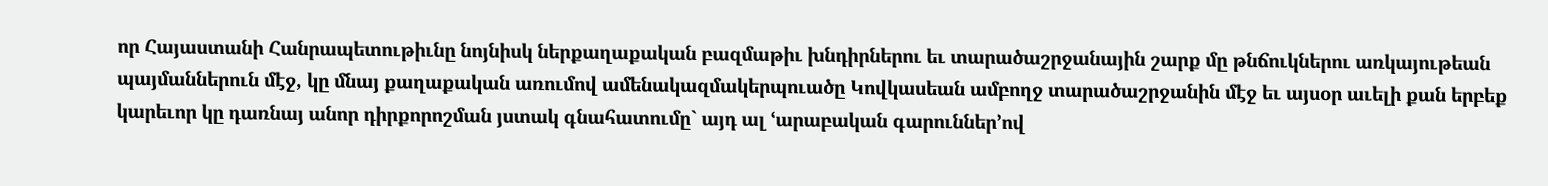որ Հայաստանի Հանրապետութիւնը նոյնիսկ ներքաղաքական բազմաթիւ խնդիրներու եւ տարածաշրջանային շարք մը թնճուկներու առկայութեան պայմաններուն մէջ, կը մնայ քաղաքական առումով ամենակազմակերպուածը Կովկասեան ամբողջ տարածաշրջանին մէջ եւ այսօր աւելի քան երբեք կարեւոր կը դառնայ անոր դիրքորոշման յստակ գնահատումը` այդ ալ ՙարաբական գարուններ՚ով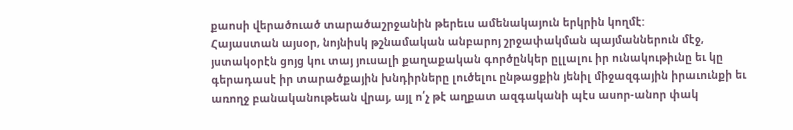քաոսի վերածուած տարածաշրջանին թերեւս ամենակայուն երկրին կողմէ:
Հայաստան այսօր, նոյնիսկ թշնամական անբարոյ շրջափակման պայմաններուն մէջ, յստակօրէն ցոյց կու տայ յուսալի քաղաքական գործընկեր ըլլալու իր ունակութիւնը եւ կը գերադասէ իր տարածքային խնդիրները լուծելու ընթացքին յենիլ միջազգային իրաւունքի եւ առողջ բանականութեան վրայ, այլ ո՛չ թէ աղքատ ազգականի պէս ասոր-անոր փակ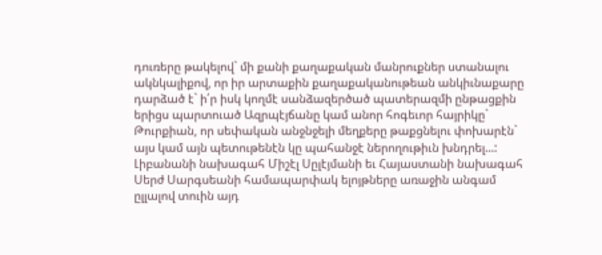դուռերը թակելով` մի քանի քաղաքական մանրուքներ ստանալու ակնկալիքով, որ իր արտաքին քաղաքականութեան անկիւնաքարը դարձած է` ի՛ր իսկ կողմէ սանձազերծած պատերազմի ընթացքին երիցս պարտուած Ազրպէյճանը կամ անոր հոգեւոր հայրիկը` Թուրքիան, որ սեփական անջնջելի մեղքերը թաքցնելու փոխարէն` այս կամ այն պետութենէն կը պահանջէ ներողութիւն խնդրել...:
Լիբանանի նախագահ Միշէլ Սըլէյմանի եւ Հայաստանի նախագահ Սերժ Սարգսեանի համապարփակ ելոյթները առաջին անգամ ըլլալով տուին այդ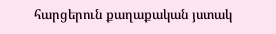հարցերուն քաղաքական յստակ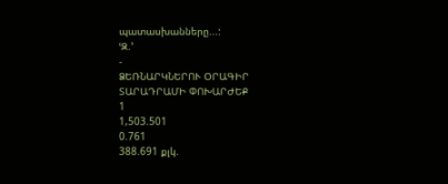պատասխանները...:
ՙԶ.՚
-
ՁԵՌՆԱՐԿՆԵՐՈՒ ՕՐԱԳԻՐ
ՏԱՐԱԴՐԱՄԻ ՓՈԽԱՐԺԵՔ
1
1,503.501
0.761
388.691 քլկ.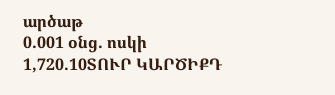արծաթ
0.001 օնց. ոսկի
1,720.10ՏՈՒՐ ԿԱՐԾԻՔԴ